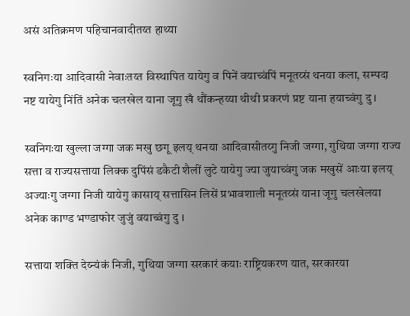असं अतिक्रमण पहिचानवादीतय्त हाथ्या

स्वनिगःया आदिवासी नेवाःतय्त विस्थापित यायेगु व पिनें वयाच्वंपिं मनूतय्सं थनया कला, सम्पदा नष्ट यायेगु निंतिं अनेक चलखेल याना जूगु खँ थौंकन्हय्या थीथी प्रकरणं प्रष्ट याना हयाच्वंगु दु ।

स्वनिगःया खुल्ला जग्गा जक मखु छगू इलय् थनया आदिवासीतय्गु निजी जग्गा, गुथिया जग्गा राज्य सत्ता व राज्यसत्ताया लिक्क दुपिंसं डकैटी शैलीं लुटे यायेगु ज्या जुयाच्वंगु जक मखुसें आःया इलय् अज्याःगु जग्गा निजी यायेगु कासाय् सत्तासिन लिसें प्रभावशाली मनूतय्सं याना जूगु चलखेलया अनेक काण्ड भण्डाफोर जुजुं वयाच्वंगु दु ।

सत्ताया शक्ति देय्न्यंकं निजी, गुथिया जग्गा सरकारं कयाः राष्ट्रियकरण यात, सरकारया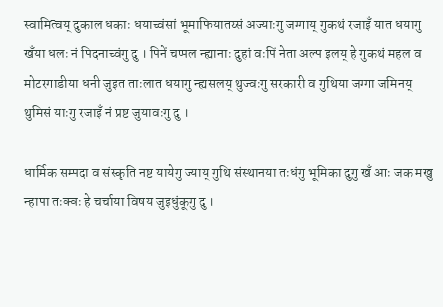स्वामित्वय् दुकाल धकाः धयाच्वंसां भूमाफियातय्सं अज्याःगु जग्गाय् गुकथं रजाइँ यात धयागु खँया धलः नं पिदनाच्वंगु दु । पिनें चप्पल न्ह्यानाः दुहां वःपिं नेता अल्प इलय् हे गुकथं महल व मोटरगाडीया धनी जुइत ताःलात धयागु न्ह्यसलय् थुज्वःगु सरकारी व गुथिया जग्गा जमिनय् थुमिसं याःगु रजाइँ नं प्रष्ट जुयावःगु दु ।

धार्मिक सम्पदा व संस्कृति नष्ट यायेगु ज्याय् गुथि संस्थानया तःधंगु भूमिका दुगु खँ आः जक मखु न्हापा तःक्वः हे चर्चाया विषय जुइधुंकूगु दु ।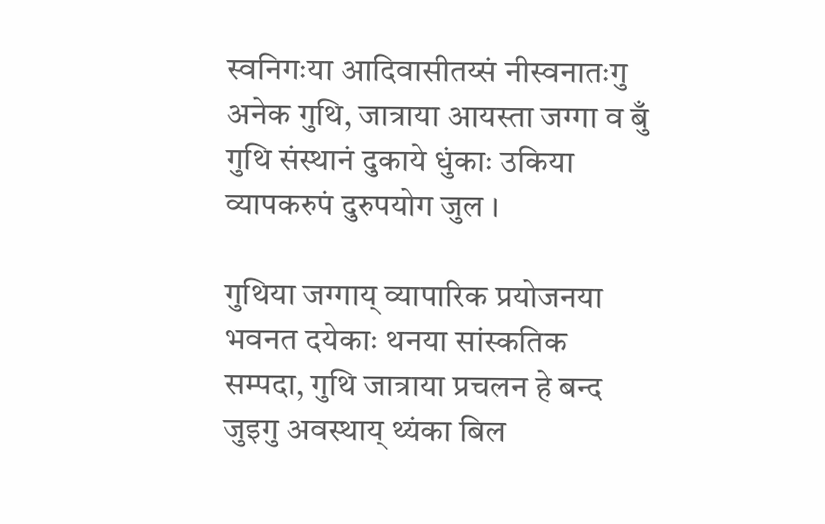स्वनिगःया आदिवासीतय्सं नीस्वनातःगु अनेक गुथि, जात्राया आयस्ता जग्गा व बुँ गुथि संस्थानं दुकाये धुंकाः उकिया व्यापकरुपं दुरुपयोग जुल ।

गुथिया जग्गाय् व्यापारिक प्रयोजनया भवनत दयेकाः थनया सांस्कतिक सम्पदा, गुथि जात्राया प्रचलन हे बन्द जुइगु अवस्थाय् थ्यंका बिल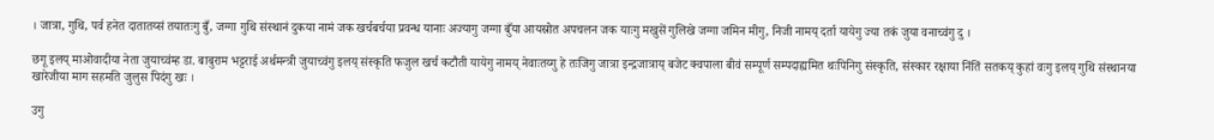। जात्रा, गुथि, पर्व हनेत दातातय्सं तयातःगु बुँ, जग्गा गुथि संस्थानं दुकया नामं जक खर्चबर्चया प्रवन्ध यानाः अज्यागु जग्गा बुँया आयस्रोत अपचलन जक याःगु मखुसें गुलिखे जग्गा जमिन मीगु, निजी नामय् दर्ता यायेगु ज्या तकं जुया वनाच्वंगु दु ।

छगू इलय् माओवादीया नेता जुयाच्वंम्ह डा. बाबुराम भट्टराई अर्थमन्त्री जुयाच्वंगु इलय् संस्कृति फजुल खर्च कटौती यायेगु नामय् नेवाःतय्गु हे तःजिगु जात्रा इन्द्रजात्राय् बजेट क्वपाला बीवं सम्पूर्ण सम्पदाह्यमित थःपिनिगु संस्कृति, संस्कार रक्षाया निंतिं सतकय् कुहां वःगु इलय् गुथि संस्थानया खारेजीया माग सहमति जुलुस पिदंगु खः ।

उगु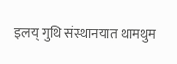इलय् गुथि संस्थानयात थामथुम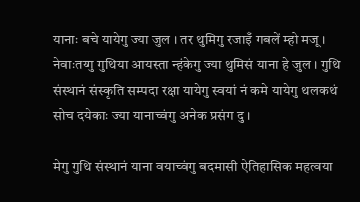यानाः बचे यायेगु ज्या जुल । तर थुमिगु रजाइँ गबलें म्हो मजू । नेवाःतय्गु गुथिया आयस्ता न्हंकेगु ज्या थुमिसं याना हे जुल । गुथि संस्थानं संस्कृति सम्पदा रक्षा यायेगु स्वयां नं कमे यायेगु थलकथं सोच दयेकाः ज्या यानाच्वंगु अनेक प्रसंग दु ।

मेगु गुथि संस्थानं याना वयाच्वंगु बदमासी ऐतिहासिक महत्वया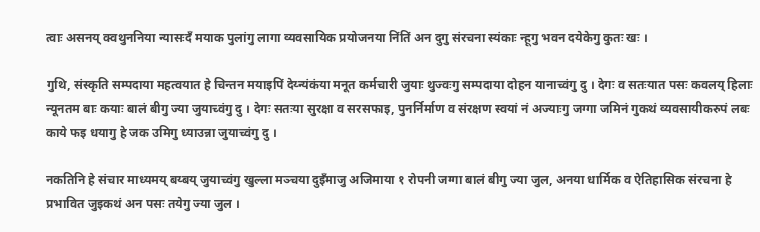त्वाः असनय् क्वथुननिया न्यासःदँ मयाक पुलांगु लागा व्यवसायिक प्रयोजनया निंतिं अन दुगु संरचना स्यंकाः न्हूगु भवन दयेकेगु कुतः खः ।

गुथि, संस्कृति सम्पदाया महत्वयात हे चिन्तन मयाइपिं देय्न्यंकंया मनूत कर्मचारी जुयाः थुज्वःगु सम्पदाया दोहन यानाच्वंगु दु । देगः व सतःयात पसः कवलय् हिलाः न्यूनतम बाः कयाः बालं बीगु ज्या जुयाच्वंगु दु । देगः सतःया सुरक्षा व सरसफाइ, पुनर्निर्माण व संरक्षण स्वयां नं अज्याःगु जग्गा जमिनं गुकथं व्यवसायीकरुपं लबः काये फइ धयागु हे जक उमिगु ध्याउन्ना जुयाच्वंगु दु ।

नकतिनि हे संचार माध्यमय् बय्बय् जुयाच्वंगु खुल्ला मञ्चया दुइँमाजु अजिमाया १ रोपनी जग्गा बालं बीगु ज्या जुल, अनया धार्मिक व ऐतिहासिक संरचना हे प्रभावित जुइकथं अन पसः तयेगु ज्या जुल ।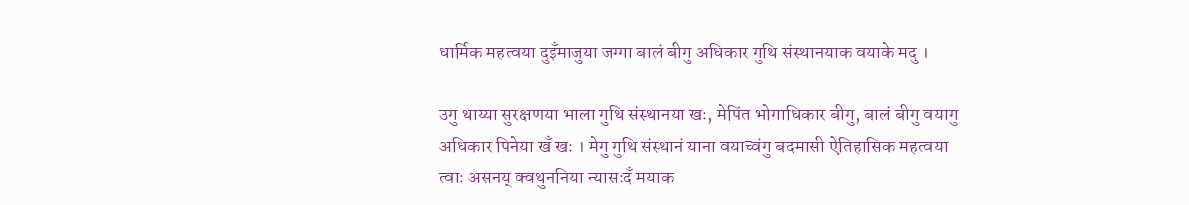धार्मिक महत्वया दुइँमाजुया जग्गा बालं बीगु अधिकार गुथि संस्थानयाक वयाके मदु ।

उगु थाय्या सुरक्षणया भाला गुथि संस्थानया खः, मेपिंत भोगाधिकार बीगु, बालं बीगु वयागु अधिकार पिनेया खँ खः । मेगु गुथि संस्थानं याना वयाच्वंगु बदमासी ऐतिहासिक महत्वया त्वाः असनय् क्वथुननिया न्यासःदँ मयाक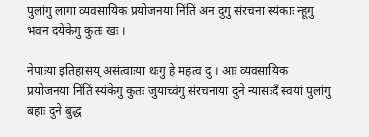पुलांगु लागा व्यवसायिक प्रयोजनया निंतिं अन दुगु संरचना स्यंकाः न्हूगु भवन दयेकेगु कुतः खः ।

नेपाःया इतिहासय् असंत्वाःया थःगु हे महत्व दु । आः व्यवसायिक प्रयोजनया निंतिं स्यंकेगु कुतः जुयाच्वंगु संरचनाया दुने न्यासःदँ स्वयां पुलांगु बहाः दुने बुद्ध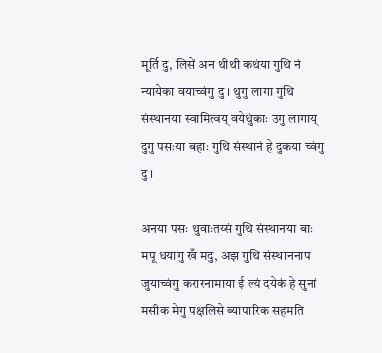मूर्ति दु, लिसें अन थीथी कथंया गुथि नं न्यायेका वयाच्वंगु दु । थुगु लागा गुथि संस्थानया स्वामित्वय् वयेधुंकाः उगु लागाय् दुगु पसःया बहाः गुथि संस्थानं हे दुकया च्वंगु दु ।

अनया पसः थुवाःतय्सं गुथि संस्थानया बाः मपू धयागु खँ मदु, अझ गुथि संस्थाननाप जुयाच्वंगु करारनामाया ई ल्यं दयेकं हे सुनां मसीक मेगु पक्षलिसे ब्यापारिक सहमति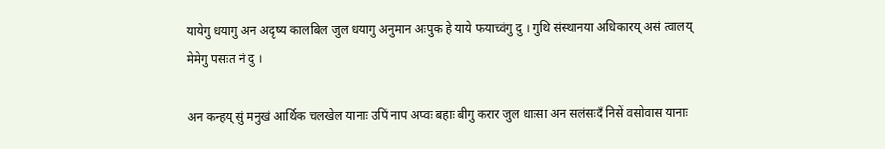यायेगु धयागु अन अदृष्य कालबिल जुल धयागु अनुमान अःपुक हे याये फयाच्वंगु दु । गुथि संस्थानया अधिकारय् असं त्वालय् मेमेगु पसःत नं दु ।

अन कन्हय् सुं मनुखं आर्थिक चलखेल यानाः उपिं नाप अप्वः बहाः बीगु करार जुल धाःसा अन सलंसःदँ निसें वसोवास यानाः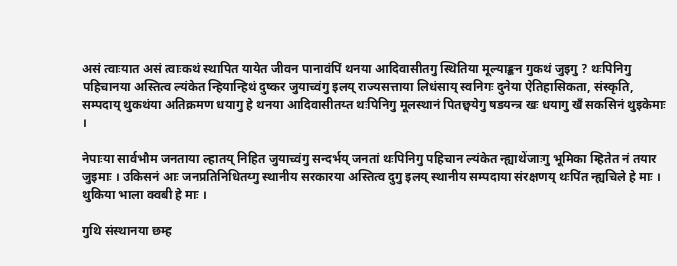असं त्वाःयात असं त्वाःकथं स्थापित यायेत जीवन पानावंपिं थनया आदिवासीतगु स्थितिया मूल्याङ्कन गुकथं जुइगु ? थःपिनिगु पहिचानया अस्तित्व ल्यंकेत न्हियान्हिथं दुष्कर जुयाच्वंगु इलय् राज्यसत्ताया लिधंसाय् स्वनिगः दुनेया ऐतिहासिकता, संस्कृति, सम्पदाय् थुकथंया अतिक्रमण धयागु हे थनया आदिवासीतय्त थःपिनिगु मूलस्थानं पितछ्वयेगु षडयन्त्र खः धयागु खँ सकसिनं थुइकेमाः ।

नेपाःया सार्वभौम जनताया ल्हातय् निहित जुयाच्वंगु सन्दर्भय् जनतां थःपिनिगु पहिचान ल्यंकेत न्ह्याथेंजाःगु भूमिका म्हितेत नं तयार जुइमाः । उकिसनं आः जनप्रतिनिधितय्गु स्थानीय सरकारया अस्तित्व दुगु इलय् स्थानीय सम्पदाया संरक्षणय् थःपिंत न्ह्यचिले हे माः । थुकिया भाला क्वबी हे माः ।

गुथि संस्थानया छम्ह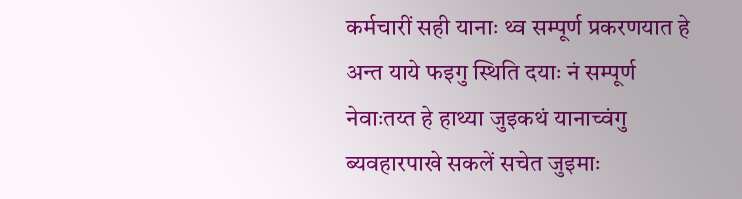कर्मचारीं सही यानाः थ्व सम्पूर्ण प्रकरणयात हे अन्त याये फइगु स्थिति दयाः नं सम्पूर्ण नेवाःतय्त हे हाथ्या जुइकथं यानाच्वंगु ब्यवहारपाखे सकलें सचेत जुइमाः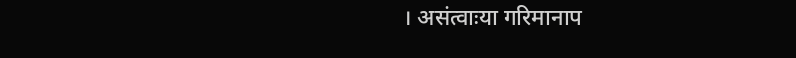। असंत्वाःया गरिमानाप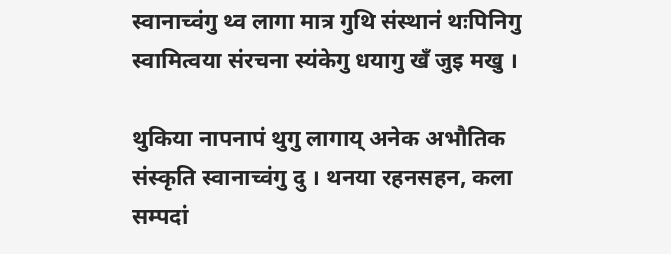स्वानाच्वंगु थ्व लागा मात्र गुथि संस्थानं थःपिनिगु स्वामित्वया संरचना स्यंकेगु धयागु खँ जुइ मखु ।

थुकिया नापनापं थुगु लागाय् अनेक अभौतिक संस्कृति स्वानाच्वंगु दु । थनया रहनसहन, कला सम्पदां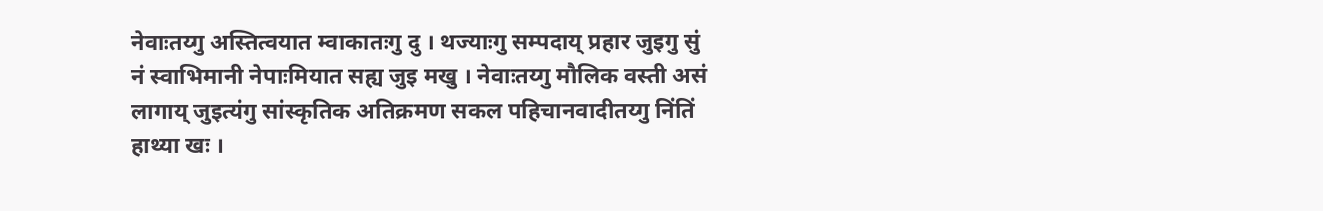नेवाःतय्गु अस्तित्वयात म्वाकातःगु दु । थज्याःगु सम्पदाय् प्रहार जुइगु सुं नं स्वाभिमानी नेपाःमियात सह्य जुइ मखु । नेवाःतय्गु मौलिक वस्ती असं लागाय् जुइत्यंगु सांस्कृतिक अतिक्रमण सकल पहिचानवादीतय्गु निंतिं हाथ्या खः ।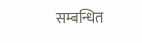सम्बन्धित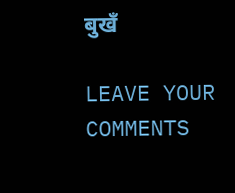बुखँ

LEAVE YOUR COMMENTS